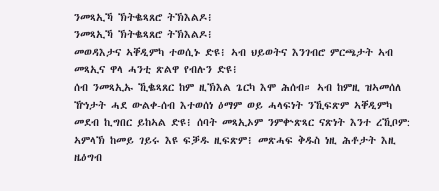ንመጻኢኻ ኽትቈጻጸሮ ትኽእልዶ፧
ንመጻኢኻ ኽትቈጻጸሮ ትኽእልዶ፧
መወዳእታና ኣቐዲምካ ተወሲኑ ድዩ፧ ኣብ ህይወትና እንገብሮ ምርጫታት ኣብ መጻኢና ዋላ ሓንቲ ጽልዋ የብሉን ድዩ፧
ሰብ ንመጻኢኡ ኺቈጻጸር ከም ዚኽእል ጌርካ እሞ ሕሰብ። ኣብ ከምዚ ዝኣመሰለ ዅነታት ሓደ ውልቀ-ሰብ እተወሰነ ዕማም ወይ ሓላፍነት ንኺፍጽም ኣቐዲምካ መደብ ኪግበር ይከኣል ድዩ፧ ሰባት መጻኢኦም ንምቍጽጻር ናጽነት እንተ ረኺቦም: ኣምላኽ ከመይ ገይሩ እዩ ፍቓዱ ዚፍጽም፧ መጽሓፍ ቅዱስ ነዚ ሕቶታት እዚ ዜዕግብ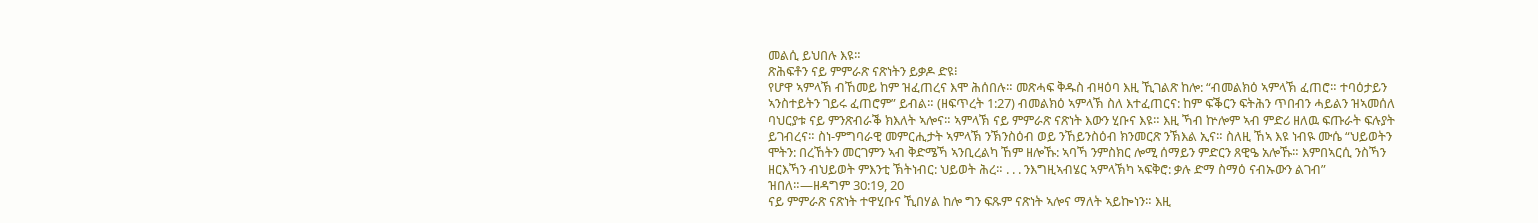መልሲ ይህበሉ እዩ።
ጽሕፍቶን ናይ ምምራጽ ናጽነትን ይቃዶ ድዩ፧
የሆዋ ኣምላኽ ብኸመይ ከም ዝፈጠረና እሞ ሕሰበሉ። መጽሓፍ ቅዱስ ብዛዕባ እዚ ኺገልጽ ከሎ: “ብመልክዕ ኣምላኽ ፈጠሮ። ተባዕታይን ኣንስተይትን ገይሩ ፈጠሮም” ይብል። (ዘፍጥረት 1:27) ብመልክዕ ኣምላኽ ስለ እተፈጠርና: ከም ፍቕርን ፍትሕን ጥበብን ሓይልን ዝኣመሰለ ባህርያቱ ናይ ምንጽብራቕ ክእለት ኣሎና። ኣምላኽ ናይ ምምራጽ ናጽነት እውን ሂቡና እዩ። እዚ ኻብ ኵሎም ኣብ ምድሪ ዘለዉ ፍጡራት ፍሉያት ይገብረና። ስነ-ምግባራዊ መምርሒታት ኣምላኽ ንኽንስዕብ ወይ ንኸይንስዕብ ክንመርጽ ንኽእል ኢና። ስለዚ ኸኣ እዩ ነብዪ ሙሴ “ህይወትን ሞትን: በረኸትን መርገምን ኣብ ቅድሜኻ ኣንቢረልካ ኸም ዘሎኹ: ኣባኻ ንምስክር ሎሚ ሰማይን ምድርን ጸዊዔ አሎኹ። እምበኣርሲ ንስኻን ዘርእኻን ብህይወት ምእንቲ ኽትነብር: ህይወት ሕረ። . . . ንእግዚኣብሄር ኣምላኽካ ኣፍቅሮ: ቃሉ ድማ ስማዕ ናብኡውን ልገብ” ዝበለ።—ዘዳግም 30:19, 20
ናይ ምምራጽ ናጽነት ተዋሂቡና ኺበሃል ከሎ ግን ፍጹም ናጽነት ኣሎና ማለት ኣይኰነን። እዚ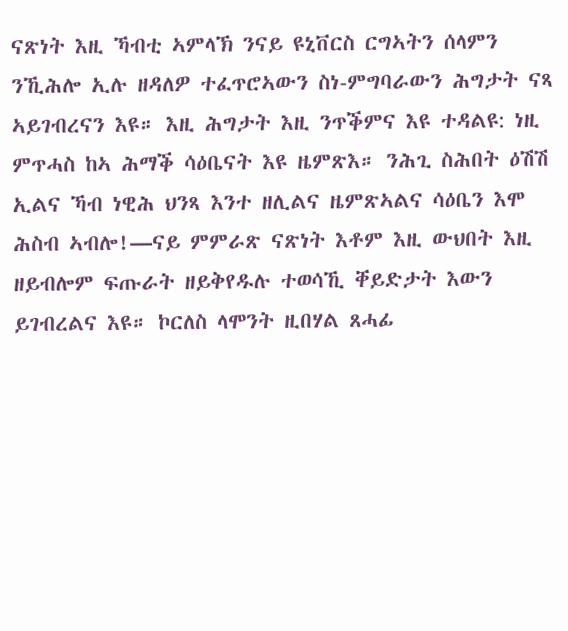ናጽነት እዚ ኻብቲ ኣምላኽ ንናይ ዩኒቨርስ ርግኣትን ሰላምን ንኺሕሎ ኢሉ ዘዳለዎ ተፈጥሮኣውን ስነ-ምግባራውን ሕግታት ናጻ ኣይገብረናን እዩ። እዚ ሕግታት እዚ ንጥቕምና እዩ ተዳልዩ: ነዚ ምጥሓስ ከኣ ሕማቕ ሳዕቤናት እዩ ዜምጽእ። ንሕጊ ስሕበት ዕሽሽ ኢልና ኻብ ነዊሕ ህንጻ እንተ ዘሊልና ዜምጽኣልና ሳዕቤን እሞ ሕስብ ኣብሎ!—ናይ ምምራጽ ናጽነት እቶም እዚ ውህበት እዚ ዘይብሎም ፍጡራት ዘይቅየዱሉ ተወሳኺ ቐይድታት እውን ይገብረልና እዩ። ኮርለስ ላሞንት ዚበሃል ጸሓፊ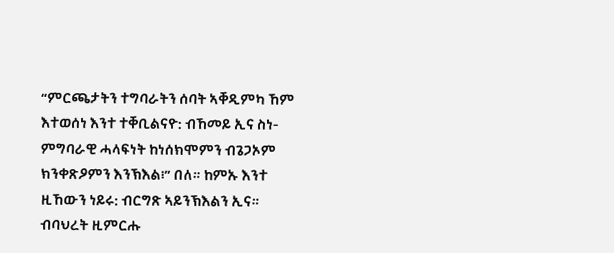“ምርጫታትን ተግባራትን ሰባት ኣቐዲምካ ኸም እተወሰነ እንተ ተቐቢልናዮ: ብኸመይ ኢና ስነ-ምግባራዊ ሓላፍነት ከነሰክሞምን ብጌጋኦም ክንቀጽዖምን እንኽእል፧” በለ። ከምኡ እንተ ዚኸውን ነይሩ: ብርግጽ ኣይንኽእልን ኢና። ብባህረት ዚምርሑ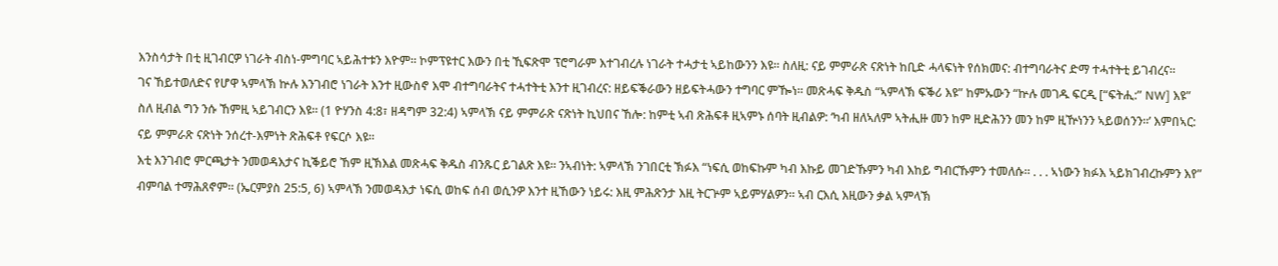እንስሳታት በቲ ዚገብርዎ ነገራት ብስነ-ምግባር ኣይሕተቱን እዮም። ኮምፕዩተር እውን በቲ ኺፍጽሞ ፕሮግራም እተገብረሉ ነገራት ተሓታቲ ኣይከውንን እዩ። ስለዚ: ናይ ምምራጽ ናጽነት ከቢድ ሓላፍነት የሰክመና: ብተግባራትና ድማ ተሓተትቲ ይገብረና።
ገና ኸይተወለድና የሆዋ ኣምላኽ ኵሉ እንገብሮ ነገራት እንተ ዚውስኖ እሞ ብተግባራትና ተሓተትቲ እንተ ዚገብረና: ዘይፍቕራውን ዘይፍትሓውን ተግባር ምዀነ። መጽሓፍ ቅዱስ “ኣምላኽ ፍቕሪ እዩ” ከምኡውን “ኵሉ መገዱ ፍርዲ [“ፍትሒ:” NW] እዩ” ስለ ዚብል ግን ንሱ ኸምዚ ኣይገብርን እዩ። (1 ዮሃንስ 4:8፣ ዘዳግም 32:4) ኣምላኽ ናይ ምምራጽ ናጽነት ኪህበና ኸሎ: ከምቲ ኣብ ጽሕፍቶ ዚኣምኑ ሰባት ዚብልዎ: ‘ካብ ዘለኣለም ኣትሒዙ መን ከም ዚድሕንን መን ከም ዚዅነንን ኣይወሰንን።’ እምበኣር: ናይ ምምራጽ ናጽነት ንሰረተ-እምነት ጽሕፍቶ የፍርሶ እዩ።
እቲ እንገብሮ ምርጫታት ንመወዳእታና ኪቕይሮ ኸም ዚኽእል መጽሓፍ ቅዱስ ብንጹር ይገልጽ እዩ። ንኣብነት: ኣምላኽ ንገበርቲ ኽፉእ “ነፍሲ ወከፍኩም ካብ እኩይ መገድኹምን ካብ እከይ ግብርኹምን ተመለሱ። . . . ኣነውን ክፉእ ኣይክገብረኩምን እየ” ብምባል ተማሕጸኖም። (ኤርምያስ 25:5, 6) ኣምላኽ ንመወዳእታ ነፍሲ ወከፍ ሰብ ወሲንዎ እንተ ዚኸውን ነይሩ: እዚ ምሕጽንታ እዚ ትርጕም ኣይምሃልዎን። ኣብ ርእሲ እዚውን ቃል ኣምላኽ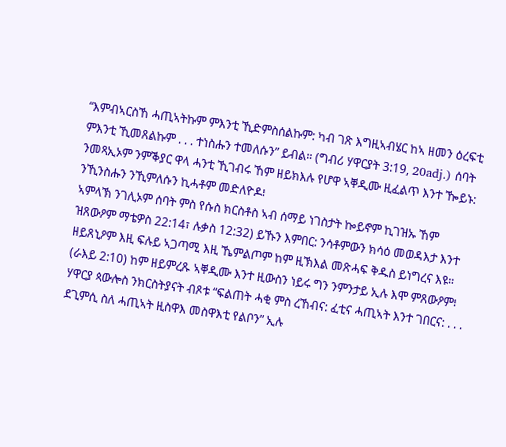“እምብኣርስኸ ሓጢኣትኩም ምእንቲ ኺድምስሰልኩም: ካብ ገጽ እግዚኣብሄር ከኣ ዘመን ዕረፍቲ ምእንቲ ኺመጸልኩም . . . ተነስሑን ተመለሱን” ይብል። (ግብሪ ሃዋርያት 3:19, 20adj.) ሰባት ንመጻኢኦም ንምቕያር ዋላ ሓንቲ ኺገብሩ ኸም ዘይክእሉ የሆዋ ኣቐዲሙ ዚፈልጥ እንተ ዀይኑ: ንኺንስሑን ንኺምለሱን ኪሓቶም መድለዮዶ፧
ኣምላኽ ንገሊኦም ሰባት ምስ የሱስ ክርስቶስ ኣብ ሰማይ ነገስታት ኰይኖም ኪገዝኡ ኸም ዝጸውዖም ማቴዎስ 22:14፣ ሉቃስ 12:32) ይኹን እምበር: ንሳቶምውን ክሳዕ መወዳእታ እንተ ዘይጸኒዖም እዚ ፍሉይ ኣጋጣሚ እዚ ኼምልጦም ከም ዚኽእል መጽሓፍ ቅዱስ ይነግረና እዩ። (ራእይ 2:10) ከም ዘይምረጹ ኣቐዲሙ እንተ ዚውስን ነይሩ ግን ንምንታይ ኢሉ እሞ ምጸውዖም፧ ሃዋርያ ጳውሎስ ንክርስትያናት ብጾቱ “ፍልጠት ሓቂ ምስ ረኸብና: ፈቲና ሓጢኣት እንተ ገበርና: . . . ደጊምሲ ስለ ሓጢኣት ዚስዋእ መስዋእቲ የልቦን” ኢሉ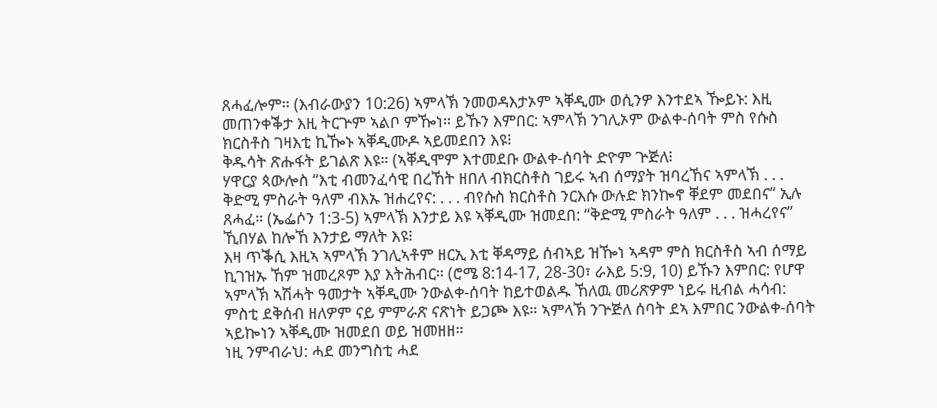ጸሓፈሎም። (እብራውያን 10:26) ኣምላኽ ንመወዳእታኦም ኣቐዲሙ ወሲንዎ እንተደኣ ዀይኑ: እዚ መጠንቀቕታ እዚ ትርጕም ኣልቦ ምዀነ። ይኹን እምበር: ኣምላኽ ንገሊኦም ውልቀ-ሰባት ምስ የሱስ ክርስቶስ ገዛእቲ ኪዀኑ ኣቐዲሙዶ ኣይመደበን እዩ፧
ቅዱሳት ጽሑፋት ይገልጽ እዩ። (ኣቐዲሞም እተመደቡ ውልቀ-ሰባት ድዮም ጕጅለ፧
ሃዋርያ ጳውሎስ “እቲ ብመንፈሳዊ በረኸት ዘበለ ብክርስቶስ ገይሩ ኣብ ሰማያት ዝባረኸና ኣምላኽ . . . ቅድሚ ምስራት ዓለም ብእኡ ዝሐረየና: . . . ብየሱስ ክርስቶስ ንርእሱ ውሉድ ክንኰኖ ቐደም መደበና” ኢሉ ጸሓፈ። (ኤፌሶን 1:3-5) ኣምላኽ እንታይ እዩ ኣቐዲሙ ዝመደበ: “ቅድሚ ምስራት ዓለም . . . ዝሓረየና” ኺበሃል ከሎኸ እንታይ ማለት እዩ፧
እዛ ጥቕሲ እዚኣ ኣምላኽ ንገሊኣቶም ዘርኢ እቲ ቐዳማይ ሰብኣይ ዝዀነ ኣዳም ምስ ክርስቶስ ኣብ ሰማይ ኪገዝኡ ኸም ዝመረጾም እያ እትሕብር። (ሮሜ 8:14-17, 28-30፣ ራእይ 5:9, 10) ይኹን እምበር: የሆዋ ኣምላኽ ኣሽሓት ዓመታት ኣቐዲሙ ንውልቀ-ሰባት ከይተወልዱ ኸለዉ መሪጽዎም ነይሩ ዚብል ሓሳብ: ምስቲ ደቅሰብ ዘለዎም ናይ ምምራጽ ናጽነት ይጋጮ እዩ። ኣምላኽ ንጕጅለ ሰባት ደኣ እምበር ንውልቀ-ሰባት ኣይኰነን ኣቐዲሙ ዝመደበ ወይ ዝመዘዘ።
ነዚ ንምብራህ: ሓደ መንግስቲ ሓደ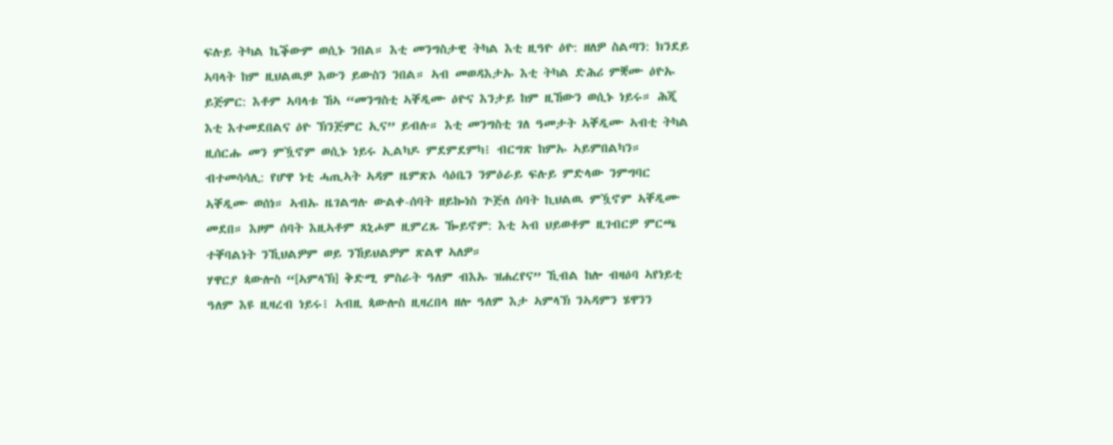ፍሉይ ትካል ኬቕውም ወሲኑ ንበል። እቲ መንግስታዊ ትካል እቲ ዚዓዮ ዕዮ: ዘለዎ ስልጣን: ክንደይ ኣባላት ከም ዚህልዉዎ እውን ይውስን ንበል። ኣብ መወዳእታኡ እቲ ትካል ድሕሪ ምቛሙ ዕዮኡ ይጅምር: እቶም ኣባላቱ ኸኣ “መንግስቲ ኣቐዲሙ ዕዮና እንታይ ከም ዚኸውን ወሲኑ ነይሩ። ሕጂ እቲ እተመደበልና ዕዮ ኽንጅምር ኢና” ይብሉ። እቲ መንግስቲ ገለ ዓመታት ኣቐዲሙ ኣብቲ ትካል ዚሰርሑ መን ምዃኖም ወሲኑ ነይሩ ኢልካዶ ምደምደምካ፧ ብርግጽ ከምኡ ኣይምበልካን። ብተመሳሳሊ: የሆዋ ነቲ ሓጢኣት ኣዳም ዜምጽኦ ሳዕቤን ንምዕራይ ፍሉይ ምድላው ንምግባር ኣቐዲሙ ወሰነ። ኣብኡ ዜገልግሉ ውልቀ-ሰባት ዘይኰነስ ጕጅለ ሰባት ኪህልዉ ምዃኖም ኣቐዲሙ መደበ። እዞም ሰባት እዚኣቶም ጸኒሖም ዚምረጹ ዀይኖም: እቲ ኣብ ህይወቶም ዚገብርዎ ምርጫ ተቐባልነት ንኺህልዎም ወይ ንኸይህልዎም ጽልዋ ኣለዎ።
ሃዋርያ ጳውሎስ “[ኣምላኽ] ቅድሚ ምስራት ዓለም ብእኡ ዝሐረየና” ኺብል ከሎ ብዛዕባ ኣየነይቲ ዓለም እዩ ዚዛረብ ነይሩ፧ ኣብዚ ጳውሎስ ዚዛረበላ ዘሎ ዓለም እታ ኣምላኽ ንኣዳምን ሄዋንን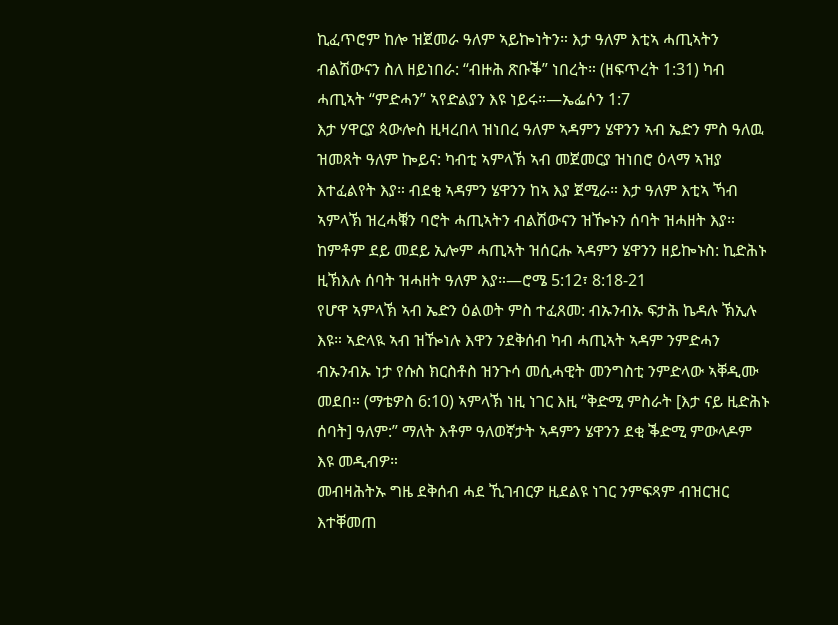ኪፈጥሮም ከሎ ዝጀመራ ዓለም ኣይኰነትን። እታ ዓለም እቲኣ ሓጢኣትን ብልሽውናን ስለ ዘይነበራ: “ብዙሕ ጽቡቕ” ነበረት። (ዘፍጥረት 1:31) ካብ ሓጢኣት “ምድሓን” ኣየድልያን እዩ ነይሩ።—ኤፌሶን 1:7
እታ ሃዋርያ ጳውሎስ ዚዛረበላ ዝነበረ ዓለም ኣዳምን ሄዋንን ኣብ ኤድን ምስ ዓለዉ ዝመጸት ዓለም ኰይና: ካብቲ ኣምላኽ ኣብ መጀመርያ ዝነበሮ ዕላማ ኣዝያ እተፈልየት እያ። ብደቂ ኣዳምን ሄዋንን ከኣ እያ ጀሚራ። እታ ዓለም እቲኣ ኻብ ኣምላኽ ዝረሓቑን ባሮት ሓጢኣትን ብልሽውናን ዝዀኑን ሰባት ዝሓዘት እያ። ከምቶም ደይ መደይ ኢሎም ሓጢኣት ዝሰርሑ ኣዳምን ሄዋንን ዘይኰኑስ: ኪድሕኑ ዚኽእሉ ሰባት ዝሓዘት ዓለም እያ።—ሮሜ 5:12፣ 8:18-21
የሆዋ ኣምላኽ ኣብ ኤድን ዕልወት ምስ ተፈጸመ: ብኡንብኡ ፍታሕ ኬዳሉ ኽኢሉ እዩ። ኣድላዪ ኣብ ዝዀነሉ እዋን ንደቅሰብ ካብ ሓጢኣት ኣዳም ንምድሓን ብኡንብኡ ነታ የሱስ ክርስቶስ ዝንጉሳ መሲሓዊት መንግስቲ ንምድላው ኣቐዲሙ መደበ። (ማቴዎስ 6:10) ኣምላኽ ነዚ ነገር እዚ “ቅድሚ ምስራት [እታ ናይ ዚድሕኑ ሰባት] ዓለም:” ማለት እቶም ዓለወኛታት ኣዳምን ሄዋንን ደቂ ቕድሚ ምውላዶም እዩ መዲብዎ።
መብዛሕትኡ ግዜ ደቅሰብ ሓደ ኺገብርዎ ዚደልዩ ነገር ንምፍጻም ብዝርዝር እተቐመጠ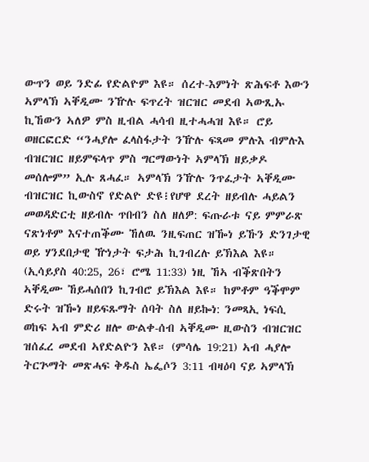ውጥን ወይ ንድፊ የድልዮም እዩ። ሰረተ-እምነት ጽሕፍቶ እውን ኣምላኽ ኣቐዲሙ ንዅሉ ፍጥረት ዝርዝር መደብ ኣውጺኡ ኪኸውን ኣለዎ ምስ ዚብል ሓሳብ ዚተሓሓዝ እዩ። ሮይ
ወዘርፎርድ “ንሓያሎ ፈላስፋታት ንዅሉ ፍጻመ ምሉእ ብምሉእ ብዝርዝር ዘይምፍላጥ ምስ ግርማውነት ኣምላኽ ዘይቃዶ መሰሎም” ኢሉ ጸሓፈ። ኣምላኽ ንዅሉ ንጥፈታት ኣቐዲሙ ብዝርዝር ኪውስኖ የድልዮ ድዩ፧የሆዋ ደረት ዘይብሉ ሓይልን መወዳድርቲ ዘይብሉ ጥበብን ስለ ዘለዎ: ፍጡራቱ ናይ ምምራጽ ናጽነቶም እናተጠቕሙ ኸለዉ ንዚፍጠር ዝዀነ ይኹን ድንገታዊ ወይ ሃንደበታዊ ዅነታት ፍታሕ ኪገብረሉ ይኽእል እዩ። (ኢሳይያስ 40:25, 26፣ ሮሜ 11:33) ነዚ ኸኣ ብቕጽበትን ኣቐዲሙ ኸይሓሰበን ኪገብሮ ይኽእል እዩ። ከምቶም ዓቕሞም ድሩት ዝዀነ ዘይፍጹማት ሰባት ስለ ዘይኰነ: ንመጻኢ ነፍሲ ወከፍ ኣብ ምድሪ ዘሎ ውልቀ-ሰብ ኣቐዲሙ ዚውስን ብዝርዝር ዝሰፈረ መደብ ኣየድልዮን እዩ። (ምሳሌ 19:21) ኣብ ሓያሎ ትርጕማት መጽሓፍ ቅዱስ ኤፌሶን 3:11 ብዛዕባ ናይ ኣምላኽ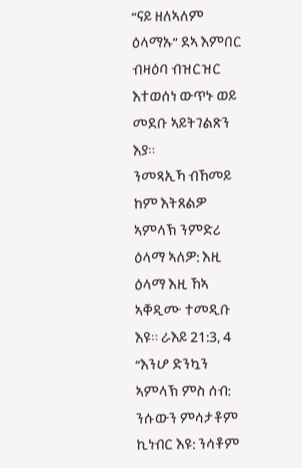“ናይ ዘለኣለም ዕላማኡ” ደኣ እምበር ብዛዕባ ብዝርዝር እተወሰነ ውጥኑ ወይ መደቡ ኣይትገልጽን እያ።
ንመጻኢኻ ብኸመይ ከም እትጸልዎ
ኣምላኽ ንምድሪ ዕላማ ኣለዎ: እዚ ዕላማ እዚ ኸኣ ኣቐዲሙ ተመዲቡ እዩ። ራእይ 21:3, 4 “እንሆ ድንኳን ኣምላኽ ምስ ሰብ: ንሱውን ምሳታቶም ኪነብር እዩ: ንሳቶም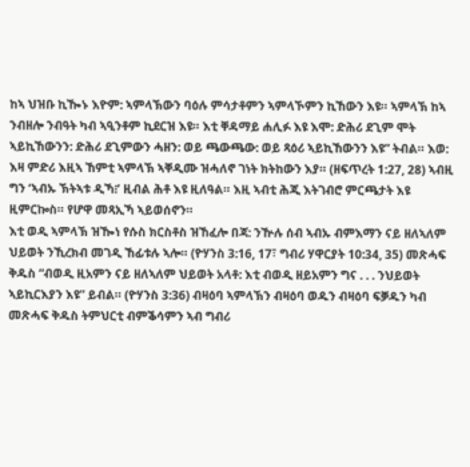ከኣ ህዝቡ ኪዀኑ እዮም: ኣምላኽውን ባዕሉ ምሳታቶምን ኣምላኾምን ኪኸውን እዩ። ኣምላኽ ከኣ ንብዘሎ ንብዓት ካብ ኣዒንቶም ኪደርዝ እዩ። እቲ ቐዳማይ ሐሊፉ እዩ እሞ: ድሕሪ ደጊም ሞት ኣይኪኸውንን: ድሕሪ ደጊምውን ሓዘን: ወይ ጫውጫው: ወይ ጻዕሪ ኣይኪኸውንን እዩ” ትብል። እወ: እዛ ምድሪ እዚኣ ኸምቲ ኣምላኽ ኣቐዲሙ ዝሓለኖ ገነት ክትከውን እያ። (ዘፍጥረት 1:27, 28) ኣብዚ ግን ‘ኣብኡ ኽትኣቱ ዲኻ፧’ ዚብል ሕቶ እዩ ዚለዓል። እዚ ኣብቲ ሕጂ እትገብሮ ምርጫታት እዩ ዚምርኰስ። የሆዋ መጻኢኻ ኣይወሰኖን።
እቲ ወዲ ኣምላኽ ዝዀነ የሱስ ክርስቶስ ዝኸፈሎ በጃ: ንዅሉ ሰብ ኣብኡ ብምእማን ናይ ዘለኣለም ህይወት ንኺረክብ መገዲ ኸፊቱሉ ኣሎ። (ዮሃንስ 3:16, 17፣ ግብሪ ሃዋርያት 10:34, 35) መጽሓፍ ቅዱስ “ብወዲ ዚአምን ናይ ዘለኣለም ህይወት አላቶ: እቲ ብወዲ ዘይአምን ግና . . . ንህይወት ኣይኪርእያን እዩ” ይብል። (ዮሃንስ 3:36) ብዛዕባ ኣምላኽን ብዛዕባ ወዱን ብዛዕባ ፍቓዱን ካብ መጽሓፍ ቅዱስ ትምህርቲ ብምቕሳምን ኣብ ግብሪ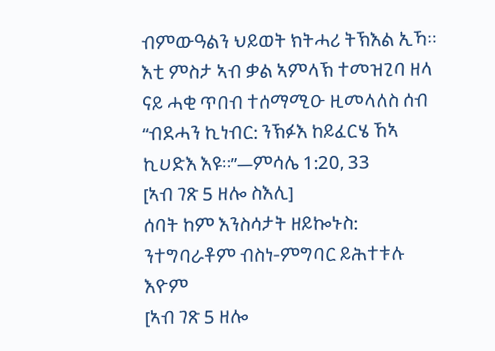ብምውዓልን ህይወት ክትሓሪ ትኽእል ኢኻ። እቲ ምስታ ኣብ ቃል ኣምላኽ ተመዝጊባ ዘላ ናይ ሓቂ ጥበብ ተሰማሚዑ ዚመላለስ ሰብ “ብደሓን ኪነብር: ንኽፉእ ከይፈርሄ ኸኣ ኪሀድእ እዩ።”—ምሳሌ 1:20, 33
[ኣብ ገጽ 5 ዘሎ ስእሊ]
ሰባት ከም እንስሳታት ዘይኰኑስ: ንተግባራቶም ብስነ-ምግባር ይሕተቱሉ እዮም
[ኣብ ገጽ 5 ዘሎ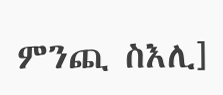ምንጪ ስእሊ]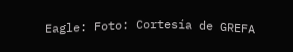Eagle: Foto: Cortesía de GREFA